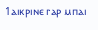1ⲁⲓⲕⲣⲓⲛⲉ ⲅⲁⲣ ⲙⲡⲁⲓ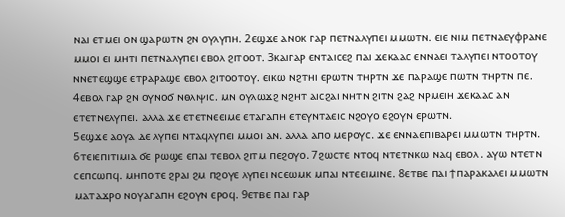ⲛⲁⲓ ⲉⲧⲙⲉⲓ ⲟⲛ ϣⲁⲣⲱⲧⲛ ϩⲛ ⲟⲩⲗⲩⲡⲏ. 2ⲉϣϫⲉ ⲁⲛⲟⲕ ⲅⲁⲣ ⲡⲉⲧⲛⲁⲗⲩⲡⲉⲓ ⲙⲙⲱⲧⲛ. ⲉⲓⲉ ⲛⲓⲙ ⲡⲉⲧⲛⲁⲉⲩⲫⲣⲁⲛⲉ ⲙⲙⲟⲓ ⲉⲓ ⲙⲏⲧⲓ ⲡⲉⲧⲛⲁⲗⲩⲡⲉⲓ ⲉⲃⲟⲗ ϩⲓⲧⲟⲟⲧ. 3ⲕⲁⲓⲅⲁⲣ ⲉⲛⲧⲁⲓⲥⲉϩ ⲡⲁⲓ ϫⲉⲕⲁⲁⲥ ⲉⲛⲛⲁⲉⲓ ⲧⲁⲗⲩⲡⲉⲓ ⲛⲧⲟⲟⲧⲟⲩ ⲛⲛⲉⲧⲉϣϣⲉ ⲉⲧⲣⲁⲣⲁϣⲉ ⲉⲃⲟⲗ ϩⲓⲧⲟⲟⲧⲟⲩ. ⲉⲓⲕⲱ ⲛϩⲧⲏⲓ ⲉⲣⲱⲧⲛ ⲧⲏⲣⲧⲛ ϫⲉ ⲡⲁⲣⲁϣⲉ ⲡⲱⲧⲛ ⲧⲏⲣⲧⲛ ⲡⲉ. 4ⲉⲃⲟⲗ ⲅⲁⲣ ϩⲛ ⲟⲩⲛⲟϭ ⲛⲑⲗⲓⲯⲓⲥ. ⲙⲛ ⲟⲩⲗⲱϫϩ ⲛϩⲏⲧ ⲁⲓⲥϩⲁⲓ ⲛⲏⲧⲛ ϩⲓⲧⲛ ϩⲁϩ ⲛⲣⲙⲉⲓⲏ ϫⲉⲕⲁⲁⲥ ⲁⲛ ⲉⲧⲉⲧⲛⲉⲗⲩⲡⲉⲓ. ⲁⲗⲗⲁ ϫⲉ ⲉⲧⲉⲧⲛⲉⲉⲓⲙⲉ ⲉⲧⲁⲅⲁⲡⲏ ⲉⲧⲉⲩⲛⲧⲁⲉⲓⲥ ⲛϩⲟⲩⲟ ⲉϩⲟⲩⲛ ⲉⲣⲱⲧⲛ.
5ⲉϣϫⲉ ⲁⲟⲩⲁ ⲇⲉ ⲗⲩⲡⲉⲓ ⲛⲧⲁϥⲗⲩⲡⲉⲓ ⲙⲙⲟⲓ ⲁⲛ. ⲁⲗⲗⲁ ⲁⲡⲟ ⲙⲉⲣⲟⲩⲥ. ϫⲉ ⲉⲛⲛⲁⲉⲡⲓⲃⲁⲣⲉⲓ ⲙⲙⲱⲧⲛ ⲧⲏⲣⲧⲛ. 6ⲧⲉⲓⲉⲡⲓⲧⲓⲙⲓⲁ ϭⲉ ⲣⲱϣⲉ ⲉⲡⲁⲓ ⲧⲉⲃⲟⲗ ϩⲓⲧⲙ ⲡⲉϩⲟⲩⲟ. 7ϩⲱⲥⲧⲉ ⲛⲧⲟϥ ⲛⲧⲉⲧⲛⲕⲱ ⲛⲁϥ ⲉⲃⲟⲗ. ⲁⲩⲱ ⲛⲧⲉⲧⲛ ⲥⲉⲡⲥⲱⲡϥ. ⲙⲏⲡⲟⲧⲉ ϩⲣⲁⲓ ϩⲙ ⲡϩⲟⲩⲉ ⲗⲩⲡⲉⲓ ⲛⲥⲉⲱⲙⲕ ⲙⲡⲁⲓ ⲛⲧⲉⲉⲓⲙⲓⲛⲉ. 8ⲉⲧⲃⲉ ⲡⲁⲓ ϯⲡⲁⲣⲁⲕⲁⲗⲉⲓ ⲙⲙⲱⲧⲛ ⲙⲁⲧⲁϫⲣⲟ ⲛⲟⲩⲁⲅⲁⲡⲏ ⲉϩⲟⲩⲛ ⲉⲣⲟϥ. 9ⲉⲧⲃⲉ ⲡⲁⲓ ⲅⲁⲣ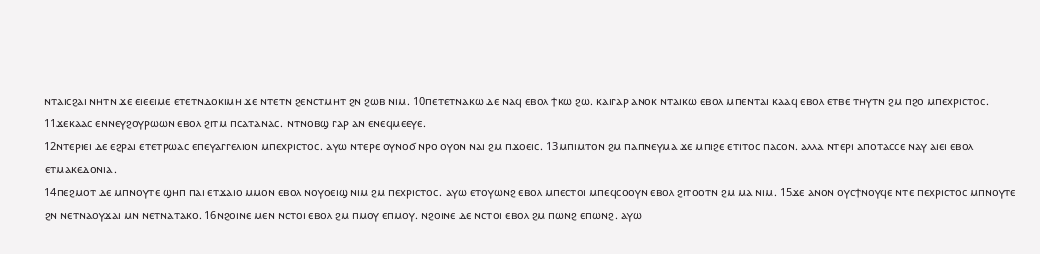ⲛⲧⲁⲓⲥϩⲁⲓ ⲛⲏⲧⲛ ϫⲉ ⲉⲓⲉⲉⲓⲙⲉ ⲉⲧⲉⲧⲛⲇⲟⲕⲓⲙⲏ ϫⲉ ⲛⲧⲉⲧⲛ ϩⲉⲛⲥⲧⲙⲏⲧ ϩⲛ ϩⲱⲃ ⲛⲓⲙ. 10ⲡⲉⲧⲉⲧⲛⲁⲕⲱ ⲇⲉ ⲛⲁϥ ⲉⲃⲟⲗ ϯⲕⲱ ϩⲱ. ⲕⲁⲓⲅⲁⲣ ⲁⲛⲟⲕ ⲛⲧⲁⲓⲕⲱ ⲉⲃⲟⲗ ⲙⲡⲉⲛⲧⲁⲓ ⲕⲁⲁϥ ⲉⲃⲟⲗ ⲉⲧⲃⲉ ⲧⲏⲩⲧⲛ ϩⲙ ⲡϩⲟ ⲙⲡⲉⲭⲣⲓⲥⲧⲟⲥ. 11ϫⲉⲕⲁⲁⲥ ⲉⲛⲛⲉⲩϩⲟⲩⲣⲱⲱⲛ ⲉⲃⲟⲗ ϩⲓⲧⲙ ⲡⲥⲁⲧⲁⲛⲁⲥ. ⲛⲧⲛⲟⲃϣ ⲅⲁⲣ ⲁⲛ ⲉⲛⲉϥⲙⲉⲉⲩⲉ.
12ⲛⲧⲉⲣⲓⲉⲓ ⲇⲉ ⲉϩⲣⲁⲓ ⲉⲧⲉⲧⲣⲱⲁⲥ ⲉⲡⲉⲩⲁⲅⲅⲉⲗⲓⲟⲛ ⲙⲡⲉⲭⲣⲓⲥⲧⲟⲥ. ⲁⲩⲱ ⲛⲧⲉⲣⲉ ⲟⲩⲛⲟϭ ⲛⲣⲟ ⲟⲩⲟⲛ ⲛⲁⲓ ϩⲙ ⲡϫⲟⲉⲓⲥ. 13ⲙⲡⲓⲙⲧⲟⲛ ϩⲙ ⲡⲁⲡⲛⲉⲩⲙⲁ ϫⲉ ⲙⲡⲓϩⲉ ⲉⲧⲓⲧⲟⲥ ⲡⲁⲥⲟⲛ. ⲁⲗⲗⲁ ⲛⲧⲉⲣⲓ ⲁⲡⲟⲧⲁⲥⲥⲉ ⲛⲁⲩ ⲁⲓⲉⲓ ⲉⲃⲟⲗ ⲉⲧⲙⲁⲕⲉⲇⲟⲛⲓⲁ.
14ⲡⲉϩⲙⲟⲧ ⲇⲉ ⲙⲡⲛⲟⲩⲧⲉ ϣⲏⲡ ⲡⲁⲓ ⲉⲧϫⲁⲓⲟ ⲙⲙⲟⲛ ⲉⲃⲟⲗ ⲛⲟⲩⲟⲉⲓϣ ⲛⲓⲙ ϩⲙ ⲡⲉⲭⲣⲓⲥⲧⲟⲥ. ⲁⲩⲱ ⲉⲧⲟⲩⲱⲛϩ ⲉⲃⲟⲗ ⲙⲡⲉⲥⲧⲟⲓ ⲙⲡⲉϥⲥⲟⲟⲩⲛ ⲉⲃⲟⲗ ϩⲓⲧⲟⲟⲧⲛ ϩⲙ ⲙⲁ ⲛⲓⲙ. 15ϫⲉ ⲁⲛⲟⲛ ⲟⲩⲥϯⲛⲟⲩϥⲉ ⲛⲧⲉ ⲡⲉⲭⲣⲓⲥⲧⲟⲥ ⲙⲡⲛⲟⲩⲧⲉ ϩⲛ ⲛⲉⲧⲛⲁⲟⲩϫⲁⲓ ⲙⲛ ⲛⲉⲧⲛⲁⲧⲁⲕⲟ. 16ⲛϩⲟⲓⲛⲉ ⲙⲉⲛ ⲛⲥⲧⲟⲓ ⲉⲃⲟⲗ ϩⲙ ⲡⲙⲟⲩ ⲉⲡⲙⲟⲩ. ⲛϩⲟⲓⲛⲉ ⲇⲉ ⲛⲥⲧⲟⲓ ⲉⲃⲟⲗ ϩⲙ ⲡⲱⲛϩ ⲉⲡⲱⲛϩ. ⲁⲩⲱ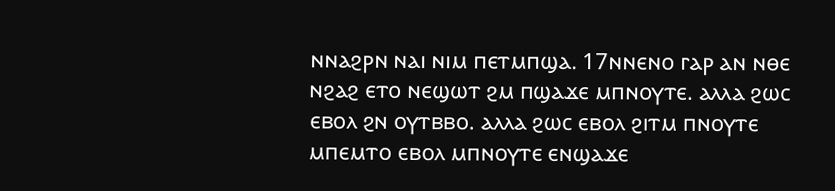ⲛⲛⲁϩⲣⲛ ⲛⲁⲓ ⲛⲓⲙ ⲡⲉⲧⲙⲡϣⲁ. 17ⲛⲛⲉⲛⲟ ⲅⲁⲣ ⲁⲛ ⲛⲑⲉ ⲛϩⲁϩ ⲉⲧⲟ ⲛⲉϣⲱⲧ ϩⲙ ⲡϣⲁϫⲉ ⲙⲡⲛⲟⲩⲧⲉ. ⲁⲗⲗⲁ ϩⲱⲥ ⲉⲃⲟⲗ ϩⲛ ⲟⲩⲧⲃⲃⲟ. ⲁⲗⲗⲁ ϩⲱⲥ ⲉⲃⲟⲗ ϩⲓⲧⲙ ⲡⲛⲟⲩⲧⲉ ⲙⲡⲉⲙⲧⲟ ⲉⲃⲟⲗ ⲙⲡⲛⲟⲩⲧⲉ ⲉⲛϣⲁϫⲉ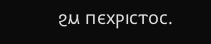ϩⲙ ⲡⲉⲭⲣⲓⲥⲧⲟⲥ.